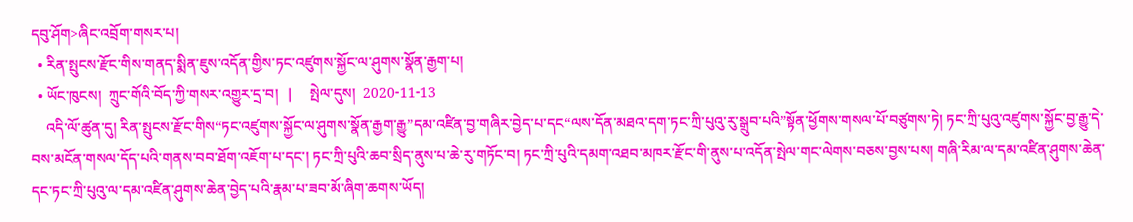དབུ་ཤོག>ཞིང་འབྲོག་གསར་པ།
  • རིན་སྤུངས་རྫོང་གིས་གནད་སྨིན་ཇུས་འདོན་གྱིས་ཏང་འཛུགས་སྐྱོང་ལ་ཤུགས་སྣོན་རྒྱག་པ།
  • ཡོང་ཁུངས།  ཀྲུང་གོའི་བོད་ཀྱི་གསར་འགྱུར་དྲ་བ།   |     སྤེལ་དུས།  2020-11-13
    འདི་ལོ་ཚུན་དུ། རིན་སྤུངས་རྫོང་གིས“ཏང་འཛུགས་སྐྱོང་ལ་ཤུགས་སྣོན་རྒྱག་རྒྱུ”དམ་འཛིན་བྱ་གཞིར་བྱེད་པ་དང“ལས་དོན་མཐའ་དག་ཏང་ཀྲི་པུའུ་རུ་སྒྲུབ་པའི”སྟོན་ཕྱོགས་གསལ་པོ་བཙུགས་ཏེ། ཏང་ཀྲི་པུའུ་འཛུགས་སྐྱོང་བྱ་རྒྱུ་དེ་བས་མངོན་གསལ་དོད་པའི་གནས་བབ་ཐོག་འཇོག་པ་དང་། ཏང་ཀྲི་པུའི་ཆབ་སྲིད་ནུས་པ་ཆེ་རུ་གཏོང་བ། ཏང་ཀྲི་པུའི་དམག་འཐབ་མཁར་རྫོང་གི་ནུས་པ་འདོན་སྤེལ་གང་ལེགས་བཅས་བྱས་པས། གཞི་རིམ་ལ་དམ་འཛིན་ཤུགས་ཆེན་དང་ཏང་ཀྲི་པུའུ་ལ་དམ་འཛིན་ཤུགས་ཆེན་བྱེད་པའི་རྣམ་པ་ཟབ་མོ་ཞིག་ཆགས་ཡོད།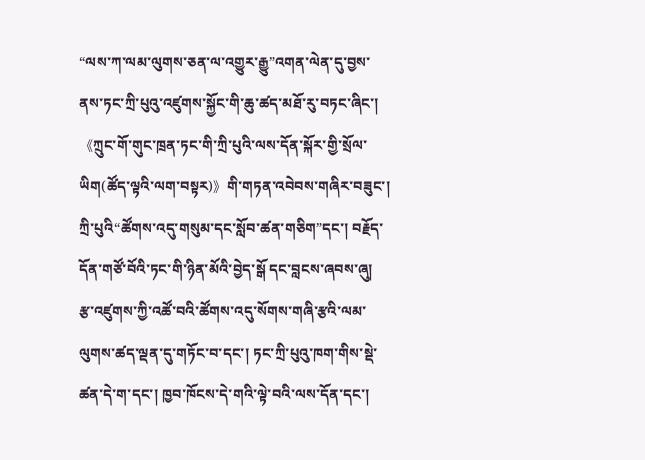“ལས་ཀ་ལམ་ལུགས་ཅན་ལ་འགྱུར་རྒྱུ”འགན་ལེན་དུ་བྱས་ནས་ཏང་ཀྲི་པུའུ་འཛུགས་སྐྱོང་གི་ཆུ་ཚད་མཐོ་རུ་བཏང་ཞིང་། 《ཀྲུང་གོ་གུང་ཁྲན་ཏང་གི་ཀྲི་པུའི་ལས་དོན་སྐོར་གྱི་སྲོལ་ཡིག(ཚོད་ལྟའི་ལག་བསྟར)》གི་གཏན་འབེབས་གཞིར་བཟུང་། ཀྲི་པུའི“ཚོགས་འདུ་གསུམ་དང་སློབ་ཚན་གཅིག”དང་། བརྗོད་དོན་གཙོ་བོའི་ཏང་གི་ཉིན་མོའི་བྱེད་སྒོ དང་བླངས་ཞབས་ཞུ། རྩ་འཛུགས་ཀྱི་འཚོ་བའི་ཚོགས་འདུ་སོགས་གཞི་རྩའི་ལམ་ལུགས་ཚད་ལྡན་དུ་གཏོང་བ་དང་། ཏང་ཀྲི་པུའུ་ཁག་གིས་སྡེ་ཚན་དེ་ག་དང་། ཁྱབ་ཁོངས་དེ་གའི་ལྟེ་བའི་ལས་དོན་དང་།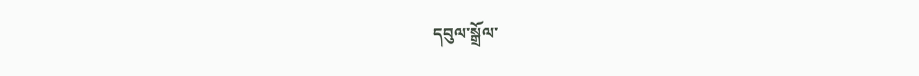དབུལ་སྒྲོལ་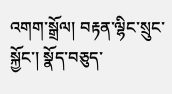འགག་སྒྲོལ། བརྟན་ལྷིང་སྲུང་སྐྱོང་། སྣོད་བཅུད་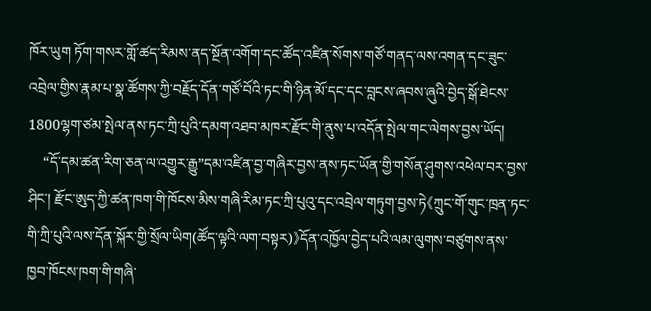ཁོར་ཡུག ཏོག་གསར་གློ་ཚད་རིམས་ནད་སྔོན་འགོག་དང་ཚོད་འཛིན་སོགས་གཙོ་གནད་ལས་འགན་དང་ཟུང་འབྲེལ་གྱིས་རྣམ་པ་སྣ་ཚོགས་ཀྱི་བརྗོད་དོན་གཙོ་བོའི་ཏང་གི་ཉིན་མོ་དང་དང་བླངས་ཞབས་ཞུའི་བྱེད་སྒོ་ཐེངས་1800ལྷག་ཙམ་སྤེལ་ནས་ཏང་ཀྲི་པུའི་དམག་འཐབ་མཁར་རྫོང་གི་ནུས་པ་འདོན་སྤེལ་གང་ལེགས་བྱས་ཡོད།
    “དོ་དམ་ཚན་རིག་ཅན་ལ་འགྱུར་རྒྱུ”དམ་འཛིན་བྱ་གཞིར་བྱས་ནས་ཏང་ཡོན་གྱི་གསོན་ཤུགས་འཕེལ་བར་བྱས་ཤིང་། རྫོང་ཨུད་ཀྱི་ཚན་ཁག་གི་ཁོངས་མིས་གཞི་རིམ་ཏང་ཀྲི་པུའུ་དང་འབྲེལ་གཏུག་བྱས་ཏེ《ཀྲུང་གོ་གུང་ཁྲན་ཏང་གི་ཀྲི་པུའི་ལས་དོན་སྐོར་གྱི་སྲོལ་ཡིག(ཚོད་ལྟའི་ལག་བསྟར)》དོན་འཁྱོལ་བྱེད་པའི་ལམ་ལུགས་བཙུགས་ནས་ཁྱབ་ཁོངས་ཁག་གི་གཞི་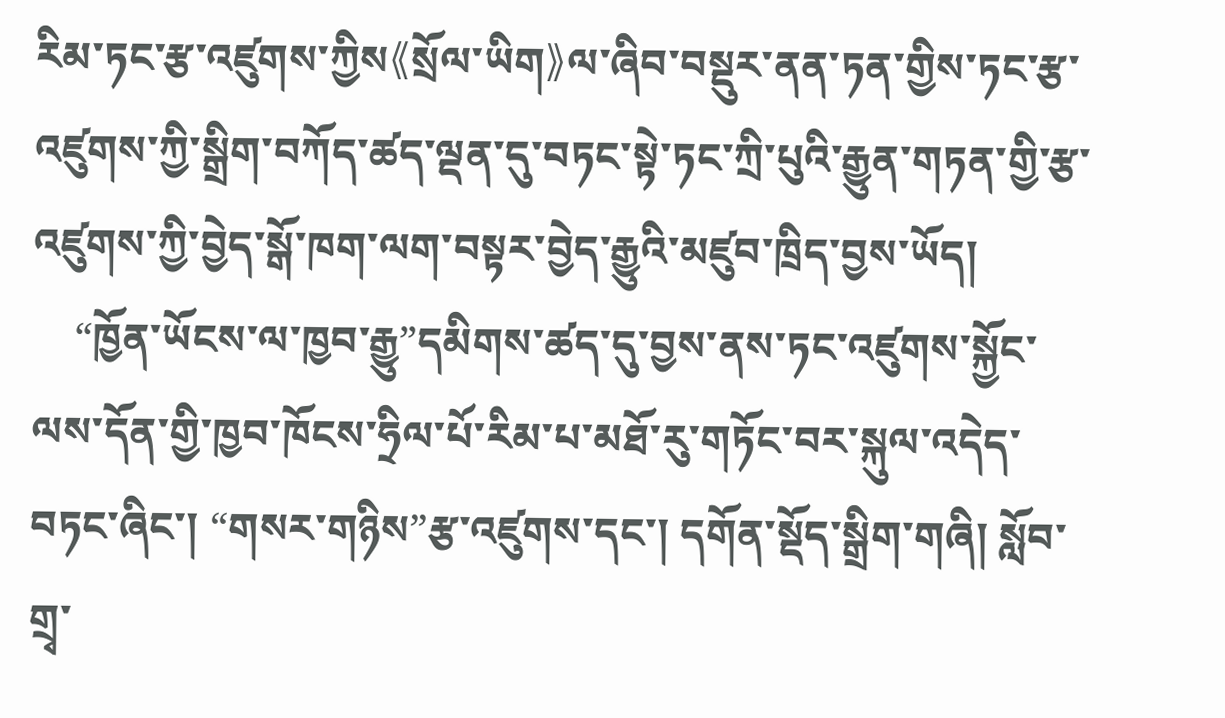རིམ་ཏང་རྩ་འཛུགས་ཀྱིས《སྲོལ་ཡིག》ལ་ཞིབ་བསྡུར་ནན་ཏན་གྱིས་ཏང་རྩ་འཛུགས་ཀྱི་སྒྲིག་བཀོད་ཚད་ལྡན་དུ་བཏང་སྟེ་ཏང་ཀྲི་པུའི་རྒྱུན་གཏན་གྱི་རྩ་འཛུགས་ཀྱི་བྱེད་སྒོ་ཁག་ལག་བསྟར་བྱེད་རྒྱུའི་མཛུབ་ཁྲིད་བྱས་ཡོད།
    “ཁྱོན་ཡོངས་ལ་ཁྱབ་རྒྱུ”དམིགས་ཚད་དུ་བྱས་ནས་ཏང་འཛུགས་སྐྱོང་ལས་དོན་གྱི་ཁྱབ་ཁོངས་ཧྲིལ་པོ་རིམ་པ་མཐོ་རུ་གཏོང་བར་སྐུལ་འདེད་བཏང་ཞིང་། “གསར་གཉིས”རྩ་འཛུགས་དང་། དགོན་སྡོད་སྒྲིག་གཞི། སློབ་གྲྭ་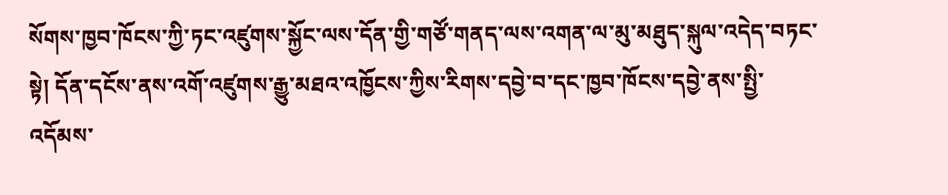སོགས་ཁྱབ་ཁོངས་ཀྱི་ཏང་འཛུགས་སྐྱོང་ལས་དོན་གྱི་གཙོ་གནད་ལས་འགན་ལ་མུ་མཐུད་སྐུལ་འདེད་བཏང་སྟེ། དོན་དངོས་ནས་འགོ་འཛུགས་རྒྱུ་མཐའ་འཁྱོངས་ཀྱིས་རིགས་དབྱེ་བ་དང་ཁྱབ་ཁོངས་དབྱེ་ནས་སྤྱི་འདོམས་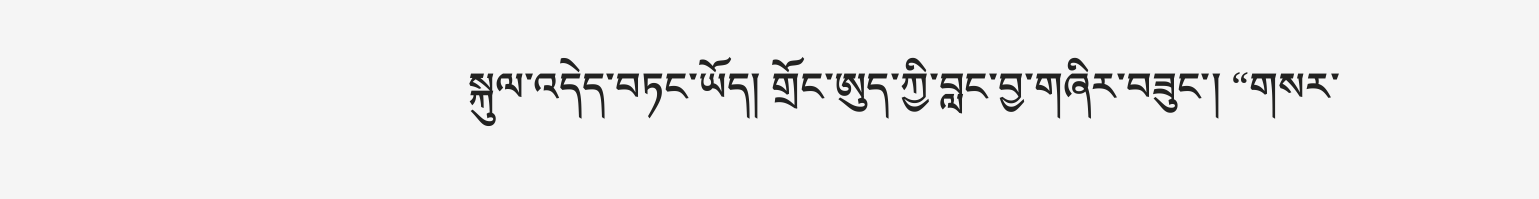སྐུལ་འདེད་བཏང་ཡོད། གྲོང་ཨུད་ཀྱི་བླང་བྱ་གཞིར་བཟུང་། “གསར་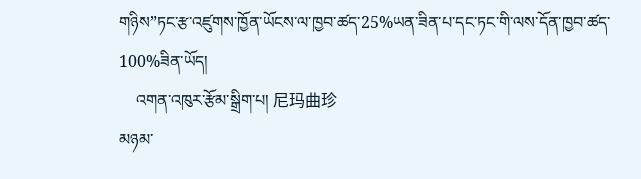གཉིས”ཏང་རྩ་འཛུགས་ཁྱོན་ཡོངས་ལ་ཁྱབ་ཚད་25%ཡན་ཟིན་པ་དང་ཏང་གི་ལས་དོན་ཁྱབ་ཚད་100%ཟིན་ཡོད།
    འགན་འཁུར་རྩོམ་སྒྲིག་པ། 尼玛曲珍
མཉམ་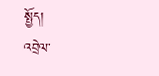སྤྱོད།
འབྲེལ་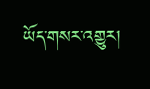ཡོད་གསར་འགྱུར།